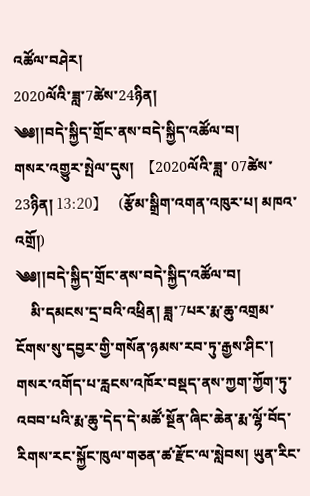འཚོལ་བཤེར།
2020ལོའི་ཟླ་7ཚེས་24ཉིན།
༄༅།།བདེ་སྐྱིད་གྲོང་ནས་བདེ་སྐྱིད་འཚོལ་བ།
གསར་འགྱུར་སྤེལ་དུས།  【2020ལོའི་ཟླ་ 07ཚེས་23ཉིན། 13:20】   (རྩོམ་སྒྲིག་འགན་འཁུར་པ། མཁའ་འགྲོ།)
༄༅།།བདེ་སྐྱིད་གྲོང་ནས་བདེ་སྐྱིད་འཚོལ་བ།
    མི་དམངས་དྲ་བའི་འཕྲིན། ཟླ་7པར་རྨ་ཆུ་འགྲམ་ངོགས་སུ་དབྱར་གྱི་གསོན་ཉམས་རབ་ཏུ་རྒྱས་ཤིང་། གསར་འགོད་པ་རླངས་འཁོར་བསྡད་ནས་ཀྱག་ཀྱོག་ཏུ་འབབ་པའི་རྨ་ཆུ་དེད་དེ་མཚོ་སྔོན་ཞིང་ཆེན་རྨ་ལྷོ་བོད་རིགས་རང་སྐྱོང་ཁུལ་གཅན་ཚ་རྫོང་ལ་སླེབས། ཡུན་རིང་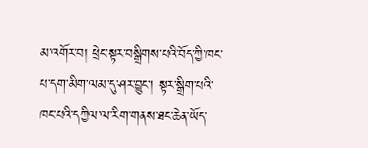མ་འགོར་བ། ཕྲེང་སྟར་བསྒྲིགས་པའི་བོད་ཀྱི་ཁང་པ་དག་མིག་ལམ་དུ་ཤར་བྱུང་། སྟར་སྒྲིག་པའི་ཁང་པའི་དཀྱིལ་ལ་རིག་གནས་ཐང་ཆེན་ཡོད་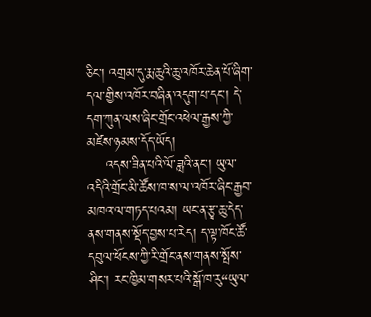ཅིང་། འགྲམ་དུ་རྨ་ཆུའི་ཆུ་འཁོར་ཆེན་པོ་ཞིག་དལ་གྱིས་འཁོར་བཞིན་འདུག་པ་དང་། དེ་དག་ཀུན་ལས་ཞིང་གྲོང་འཕེལ་རྒྱས་ཀྱི་མཛེས་ཉམས་དོད་ཡོད།
    འདས་ཟིན་པའི་ལོ་ཟླའི་ནང་། ཡུལ་འདིའི་གྲོང་མི་ཚོས་ཁ་ས་ལ་འཁོར་ཞིང་རྒྱབ་མཁའ་ལ་གཏད་པའམ། ཡང་ན་རྩྭ་ཆུ་དེད་ནས་གནས་སྡོད་བྱས་པ་རེད། ད་ལྟ་ཁོང་ཚོ་དབུལ་ཕོངས་ཀྱི་རི་གྲོང་ནས་གནས་སྤོས་ཤིང་། རང་ཁྱིམ་གསར་པའི་སྒོ་ཁ་རུ“ཡུལ་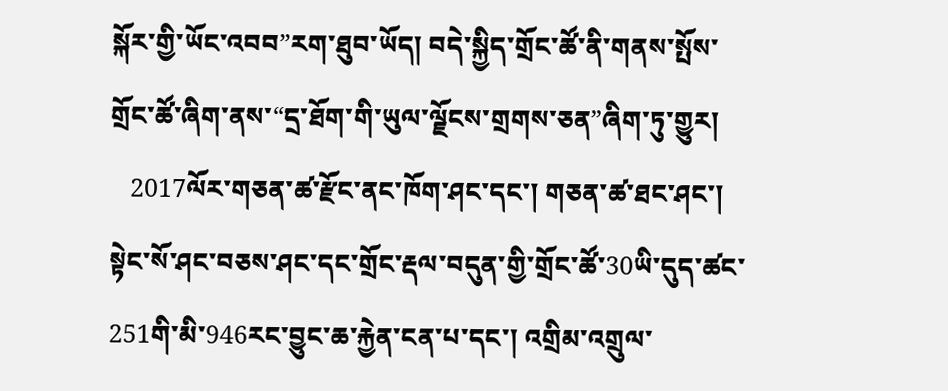སྐོར་གྱི་ཡོང་འབབ”རག་ཐུབ་ཡོད། བདེ་སྐྱིད་གྲོང་ཚོ་ནི་གནས་སྤོས་གྲོང་ཚོ་ཞིག་ནས་“དྲ་ཐོག་གི་ཡུལ་ལྗོངས་གྲགས་ཅན”ཞིག་ཏུ་གྱུར།
   2017ལོར་གཅན་ཚ་རྫོང་ནང་ཁོག་ཤང་དང་། གཅན་ཚ་ཐང་ཤང་། སྟེང་སོ་ཤང་བཅས་ཤང་དང་གྲོང་རྡལ་བདུན་གྱི་གྲོང་ཚོ་30ཡི་དུད་ཚང་251གི་མི་946རང་བྱུང་ཆ་རྐྱེན་ངན་པ་དང་། འགྲིམ་འགྲུལ་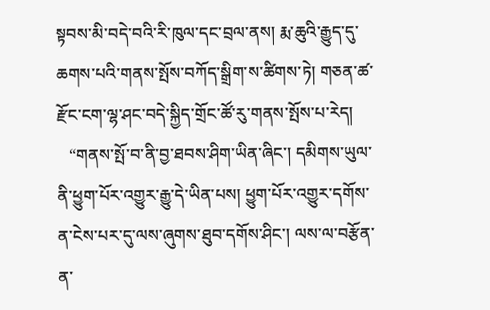སྟབས་མི་བདེ་བའི་རི་ཁུལ་དང་བྲལ་ནས། རྨ་ཆུའི་རྒྱུད་དུ་ཆགས་པའི་གནས་སྤོས་བཀོད་སྒྲིག་ས་ཚིགས་ཏེ། གཅན་ཚ་རྫོང་ངག་ལྷ་ཤང་བདེ་སྐྱིད་གྲོང་ཚོ་རུ་གནས་སྤོས་པ་རེད།
   “གནས་སྤོ་བ་ནི་བྱ་ཐབས་ཤིག་ཡིན་ཞིང་། དམིགས་ཡུལ་ནི་ཕྱུག་པོར་འགྱུར་རྒྱུ་དེ་ཡིན་པས། ཕྱུག་པོར་འགྱུར་དགོས་ན་ངེས་པར་དུ་ལས་ཞུགས་ཐུབ་དགོས་ཤིང་། ལས་ལ་བརྩོན་ན་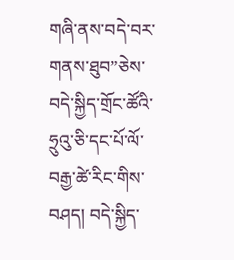གཞི་ནས་བདེ་བར་གནས་ཐུབ”ཅེས་བདེ་སྐྱིད་གྲོང་ཚོའི་ཧྲུའུ་ཅི་དང་པོ་ལོ་བརྒྱ་ཚེ་རིང་གིས་བཤད། བདེ་སྐྱིད་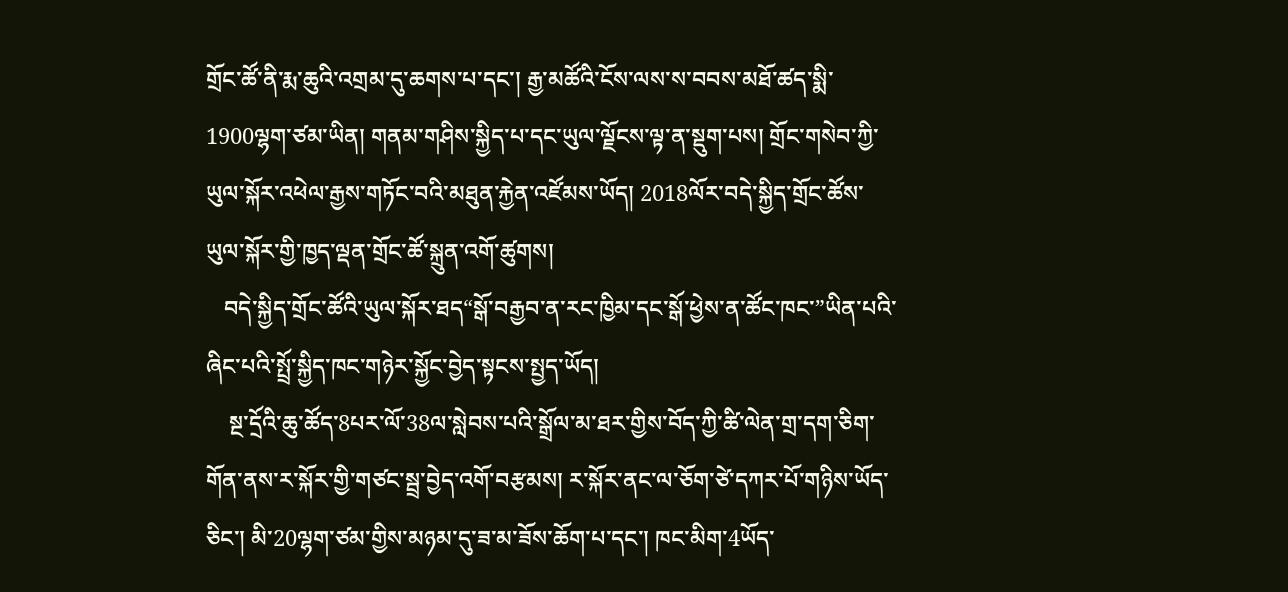གྲོང་ཚོ་ནི་རྨ་ཆུའི་འགྲམ་དུ་ཆགས་པ་དང་། རྒྱ་མཚོའི་ངོས་ལས་ས་བབས་མཐོ་ཚད་སྨི་1900ལྷག་ཙམ་ཡིན། གནམ་གཤིས་སྐྱིད་པ་དང་ཡུལ་ལྗོངས་ལྟ་ན་སྡུག་པས། གྲོང་གསེབ་ཀྱི་ཡུལ་སྐོར་འཕེལ་རྒྱས་གཏོང་བའི་མཐུན་རྐྱེན་འཛོམས་ཡོད། 2018ལོར་བདེ་སྐྱིད་གྲོང་ཚོས་ཡུལ་སྐོར་གྱི་ཁྱད་ལྡན་གྲོང་ཚོ་སྐྲུན་འགོ་ཚུགས།
   བདེ་སྐྱིད་གྲོང་ཚོའི་ཡུལ་སྐོར་ཐད“སྒོ་བརྒྱབ་ན་རང་ཁྱིམ་དང་སྒོ་ཕྱེས་ན་ཚོང་ཁང་”ཡིན་པའི་ཞིང་པའི་སྤྲོ་སྐྱིད་ཁང་གཉེར་སྐྱོང་བྱེད་སྟངས་སྤྱད་ཡོད།
    སྔ་དྲོའི་ཆུ་ཚོད་8པར་ལོ་38ལ་སླེབས་པའི་སྒྲོལ་མ་ཐར་གྱིས་བོད་ཀྱི་ཚི་ལེན་གྲ་དག་ཅིག་གོན་ནས་ར་སྐོར་གྱི་གཙང་སྦྲ་བྱེད་འགོ་བརྩམས། ར་སྐོར་ནང་ལ་ཅོག་ཙེ་དཀར་པོ་གཉིས་ཡོད་ཅིང་། མི་20ལྷག་ཙམ་གྱིས་མཉམ་དུ་ཟ་མ་ཟོས་ཆོག་པ་དང་། ཁང་མིག་4ཡོད་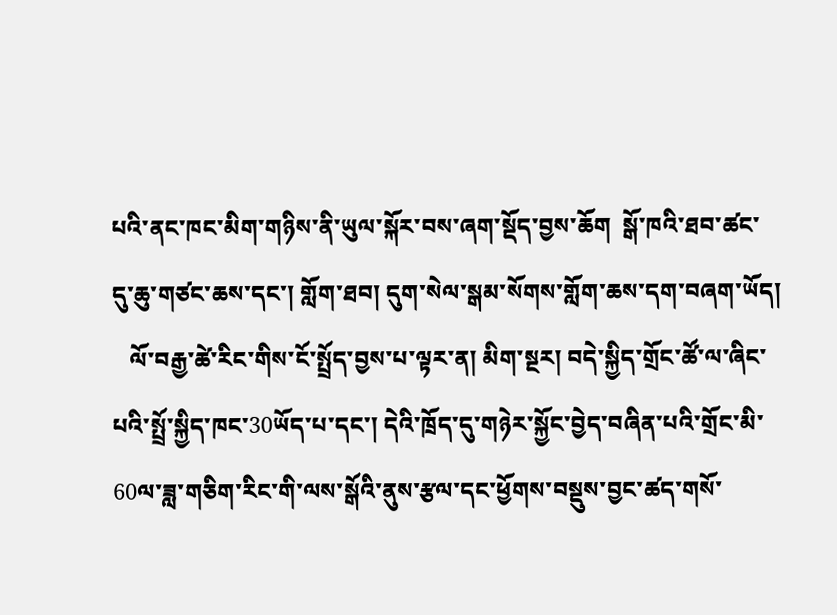པའི་ནང་ཁང་མིག་གཉིས་ནི་ཡུལ་སྐོར་བས་ཞག་སྡོད་བྱས་ཆོག  སྒོ་ཁའི་ཐབ་ཚང་དུ་ཆུ་གཙང་ཆས་དང་། གློག་ཐབ། དུག་སེལ་སྒམ་སོགས་གློག་ཆས་དག་བཞག་ཡོད།
   ལོ་བརྒྱ་ཚེ་རིང་གིས་ངོ་སྤྲོད་བྱས་པ་ལྟར་ན། མིག་སྔར། བདེ་སྐྱིད་གྲོང་ཚོ་ལ་ཞིང་པའི་སྤྲོ་སྐྱིད་ཁང་30ཡོད་པ་དང་། དེའི་ཁྲོད་དུ་གཉེར་སྐྱོང་བྱེད་བཞིན་པའི་གྲོང་མི་60ལ་ཟླ་གཅིག་རིང་གི་ལས་སྒོའི་ནུས་རྩལ་དང་ཕྱོགས་བསྡུས་བྱང་ཚད་གསོ་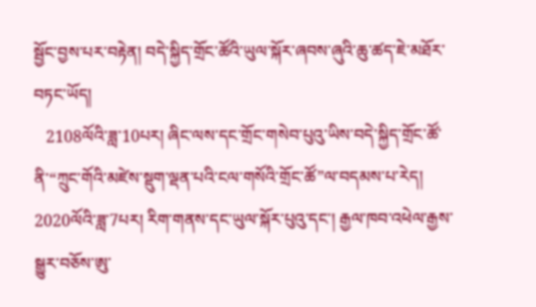སྦྱོང་བྱས་པར་བརྟེན། བདེ་སྐྱིད་གྲོང་ཚོའི་ཡུལ་སྐོར་ཞབས་ཞུའི་ཆུ་ཚད་ཇེ་མཐོར་བཏང་ཡོད།
   2108ལོའི་ཟླ་10པར། ཞིང་ལས་དང་གྲོང་གསེབ་པུའུ་ཡིས་བདེ་སྐྱིད་གྲོང་ཚོ་ནི་“ཀྲུང་གོའི་མཛེས་སྡུག་ལྡན་པའི་ངལ་གསོའི་གྲོང་ཚོ”ལ་བདམས་པ་རེད། 2020ལོའི་ཟླ་7པར། རིག་གནས་དང་ཡུལ་སྐོར་པུའུ་དང་། རྒྱལ་ཁབ་འཕེལ་རྒྱས་སྒྱུར་བཅོས་ཨུ་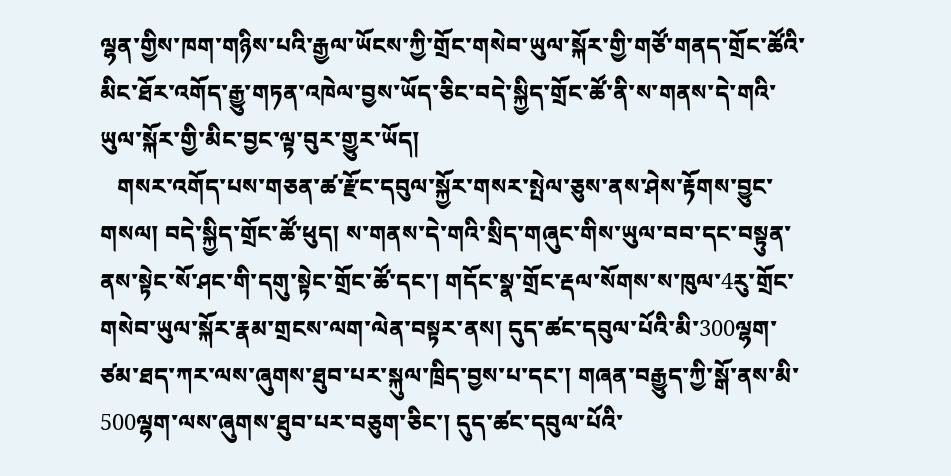ལྷན་གྱིས་ཁག་གཉིས་པའི་རྒྱལ་ཡོངས་ཀྱི་གྲོང་གསེབ་ཡུལ་སྐོར་གྱི་གཙོ་གནད་གྲོང་ཚོའི་མིང་ཐོར་འགོད་རྒྱུ་གཏན་འཁེལ་བྱས་ཡོད་ཅིང་བདེ་སྐྱིད་གྲོང་ཚོ་ནི་ས་གནས་དེ་གའི་ཡུལ་སྐོར་གྱི་མིང་བྱང་ལྟ་བུར་གྱུར་ཡོད།
   གསར་འགོད་པས་གཅན་ཚ་རྫོང་དབུལ་སྐྱོར་གསར་སྤེལ་ཅུས་ནས་ཤེས་རྟོགས་བྱུང་གསལ། བདེ་སྐྱིད་གྲོང་ཚོ་ཕུད། ས་གནས་དེ་གའི་སྲིད་གཞུང་གིས་ཡུལ་བབ་དང་བསྟུན་ནས་སྟེང་སོ་ཤང་གི་དགུ་སྟེང་གྲོང་ཚོ་དང་། གདོང་སྣ་གྲོང་རྡལ་སོགས་ས་ཁུལ་4རུ་གྲོང་གསེབ་ཡུལ་སྐོར་རྣམ་གྲངས་ལག་ལེན་བསྟར་ནས། དུད་ཚང་དབུལ་པོའི་མི་300ལྷག་ཙམ་ཐད་ཀར་ལས་ཞུགས་ཐུབ་པར་སྐུལ་ཁྲིད་བྱས་པ་དང་། གཞན་བརྒྱུད་ཀྱི་སྒོ་ནས་མི་500ལྷག་ལས་ཞུགས་ཐུབ་པར་བཅུག་ཅིང་། དུད་ཚང་དབུལ་པོའི་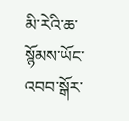མི་རེའི་ཆ་སྙོམས་ཡོང་འབབ་སྒོར་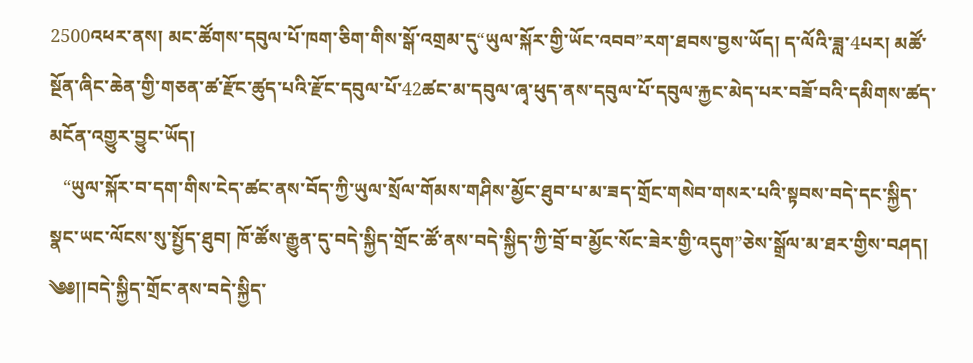2500འཕར་ནས། མང་ཚོགས་དབུལ་པོ་ཁག་ཅིག་གིས་སྒོ་འགྲམ་དུ“ཡུལ་སྐོར་གྱི་ཡོང་འབབ”རག་ཐབས་བྱས་ཡོད། ད་ལོའི་ཟླ་4པར། མཚོ་སྔོན་ཞིང་ཆེན་གྱི་གཅན་ཚ་རྫོང་ཚུད་པའི་རྫོང་དབུལ་པོ་42ཚང་མ་དབུལ་ཞྭ་ཕུད་ནས་དབུལ་པོ་དབུལ་རྐྱང་མེད་པར་བཟོ་བའི་དམིགས་ཚད་མངོན་འགྱུར་བྱུང་ཡོད།
   “ཡུལ་སྐོར་བ་དག་གིས་ངེད་ཚང་ནས་བོད་ཀྱི་ཡུལ་སྲོལ་གོམས་གཤིས་མྱོང་ཐུབ་པ་མ་ཟད་གྲོང་གསེབ་གསར་པའི་སྟབས་བདེ་དང་སྐྱིད་སྣང་ཡང་ལོངས་སུ་སྤྱོད་ཐུབ། ཁོ་ཚོས་རྒྱུན་དུ་བདེ་སྐྱིད་གྲོང་ཚོ་ནས་བདེ་སྐྱིད་ཀྱི་བྲོ་བ་མྱོང་སོང་ཟེར་གྱི་འདུག”ཅེས་སྒྲོལ་མ་ཐར་གྱིས་བཤད།
༄༅།།བདེ་སྐྱིད་གྲོང་ནས་བདེ་སྐྱིད་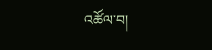འཚོལ་བ།